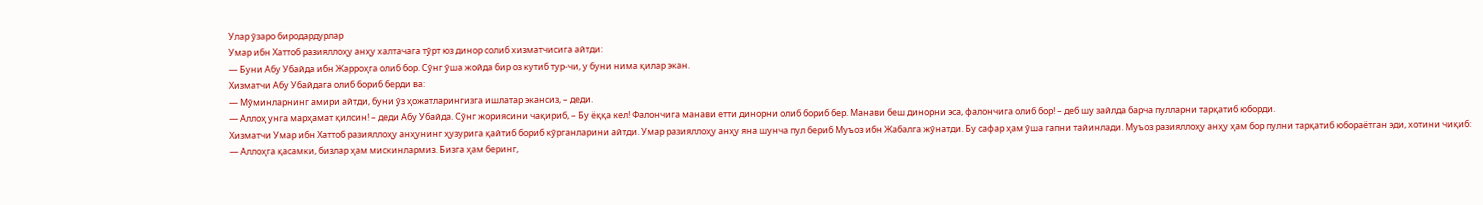Улар ўзаро биродардурлар
Умар ибн Хаттоб разияллоҳу анҳу халтачага тўрт юз динор солиб хизматчисига айтди:
— Буни Абу Убайда ибн Жарроҳга олиб бор. Сўнг ўша жойда бир оз кутиб тур-чи, у буни нима қилар экан.
Хизматчи Абу Убайдага олиб бориб берди ва:
— Мўминларнинг амири айтди, буни ўз ҳожатларингизга ишлатар экансиз, – деди.
— Аллоҳ унга марҳамат қилсин! – деди Абу Убайда. Сўнг жориясини чақириб, – Бу ёққа кел! Фалончига манави етти динорни олиб бориб бер. Манави беш динорни эса, фалончига олиб бор! – деб шу зайлда барча пулларни тарқатиб юборди.
Хизматчи Умар ибн Хаттоб разияллоҳу анҳунинг ҳузурига қайтиб бориб кўрганларини айтди. Умар разияллоҳу анҳу яна шунча пул бериб Муъоз ибн Жабалга жўнатди. Бу сафар ҳам ўша гапни тайинлади. Муъоз разияллоҳу анҳу ҳам бор пулни тарқатиб юбораётган эди, хотини чиқиб:
— Аллоҳга қасамки, бизлар ҳам мискинлармиз. Бизга ҳам беринг,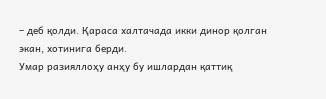– деб қолди. Қараса халтачада икки динор қолган экан, хотинига берди.
Умар разияллоҳу анҳу бу ишлардан қаттиқ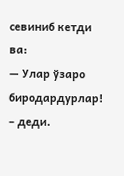севиниб кетди ва:
— Улар ўзаро биродардурлар! – деди.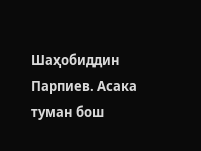Шаҳобиддин Парпиев. Асака туман бош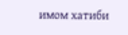имом хатиби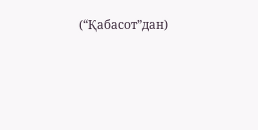(“Қабасот”дан)